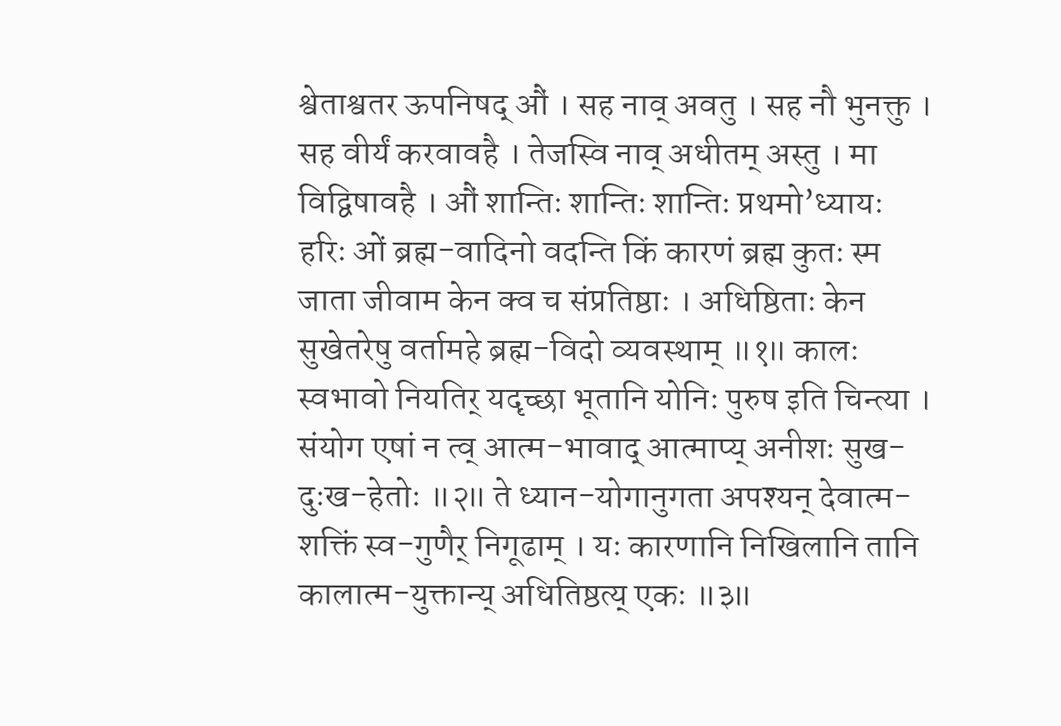श्वेताश्वतर ऊपनिषद् औं । सह नाव् अवतु । सह नौ भुनक्तु । सह वीर्यं करवावहै । तेजस्वि नाव् अधीतम् अस्तु । मा विद्विषावहै । औं शान्तिः शान्तिः शान्तिः प्रथमो’ध्यायः हरिः ओं ब्रह्म-वादिनो वदन्ति किं कारणं ब्रह्म कुतः स्म जाता जीवाम केन क्व च संप्रतिष्ठाः । अधिष्ठिताः केन सुखेतरेषु वर्तामहे ब्रह्म-विदो व्यवस्थाम् ॥१॥ कालः स्वभावो नियतिर् यदृच्छा भूतानि योनिः पुरुष इति चिन्त्या । संयोग एषां न त्व् आत्म-भावाद् आत्माप्य् अनीशः सुख-दुःख-हेतोः ॥२॥ ते ध्यान-योगानुगता अपश्यन् देवात्म-शक्तिं स्व-गुणैर् निगूढाम् । यः कारणानि निखिलानि तानि कालात्म-युक्तान्य् अधितिष्ठत्य् एकः ॥३॥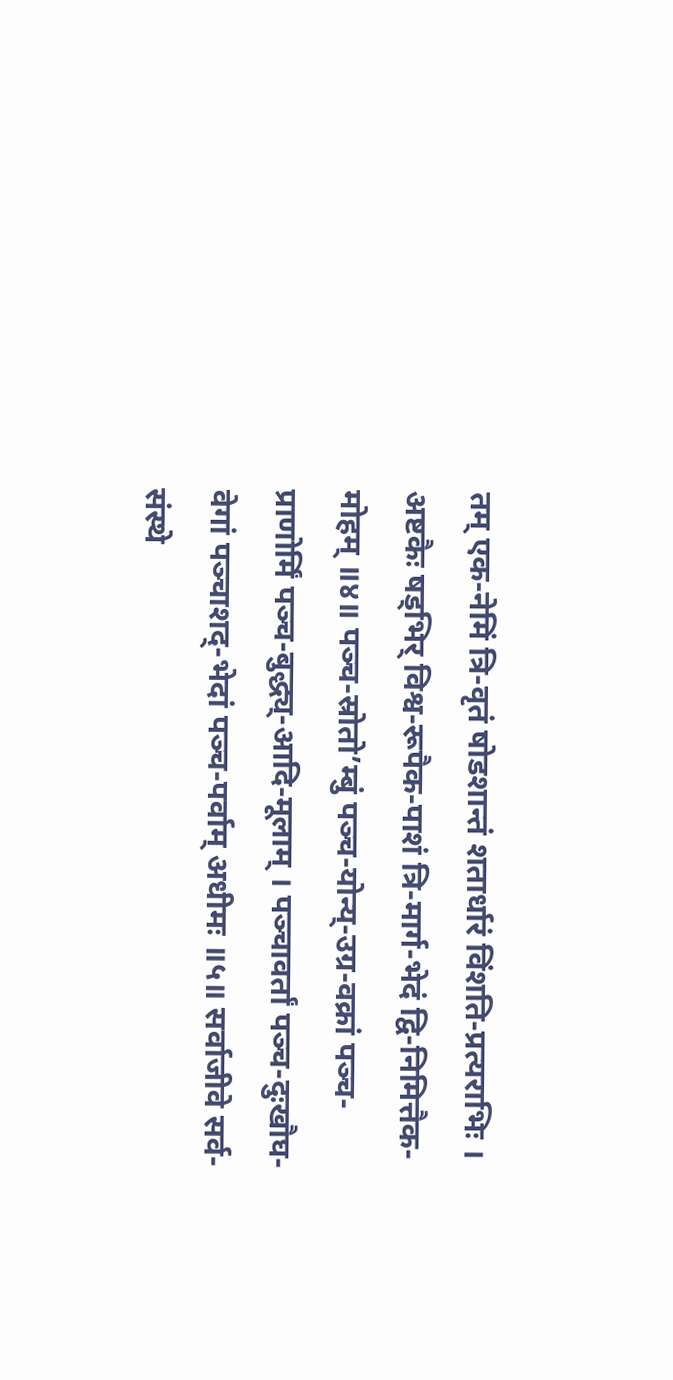तम् एक-नेमिं त्रि-वृतं षोडशान्तं शतार्धारं विंशति-प्रत्यराभिः । अष्टकैः षड्भिर् विश्व-रूपैक-पाशं त्रि-मार्ग-भेदं द्वि-निमित्तैक-मोहम् ॥४॥ पञ्च-स्रोतो’म्बुं पञ्च-योन्य्-उग्र-वक्रां पञ्च-प्राणोर्मिं पञ्च-बुद्ध्य्-आदि-मूलाम् । पञ्चावर्तां पञ्च-दुःखौघ-वेगां पञ्चाशद्-भेदां पञ्च-पर्वाम् अधीमः ॥५॥ सर्वाजीवे सर्व-संस्थे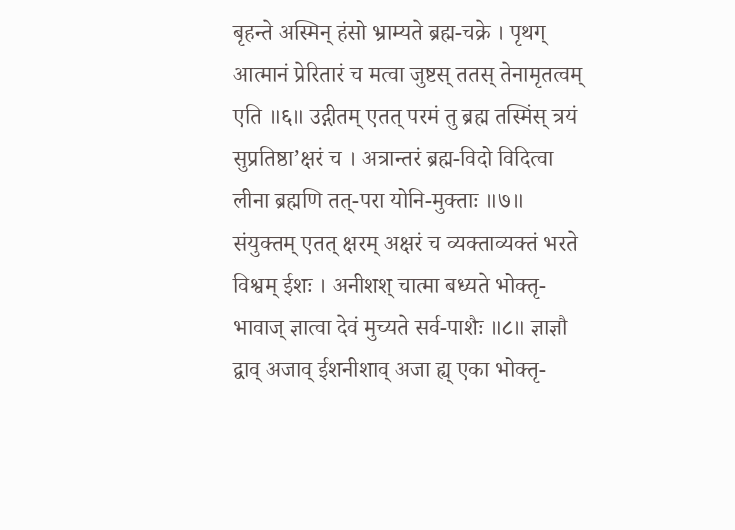बृहन्ते अस्मिन् हंसो भ्राम्यते ब्रह्म-चक्रे । पृथग् आत्मानं प्रेरितारं च मत्वा जुष्टस् ततस् तेनामृतत्वम् एति ॥६॥ उद्गीतम् एतत् परमं तु ब्रह्म तस्मिंस् त्रयं सुप्रतिष्ठा’क्षरं च । अत्रान्तरं ब्रह्म-विदो विदित्वा लीना ब्रह्मणि तत्-परा योनि-मुक्ताः ॥७॥ संयुक्तम् एतत् क्षरम् अक्षरं च व्यक्ताव्यक्तं भरते विश्वम् ईशः । अनीशश् चात्मा बध्यते भोक्तृ-भावाज् ज्ञात्वा देवं मुच्यते सर्व-पाशैः ॥८॥ ज्ञाज्ञौ द्वाव् अजाव् ईशनीशाव् अजा ह्य् एका भोक्तृ-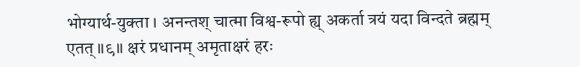भोग्यार्थ-युक्ता । अनन्तश् चात्मा विश्व-रूपो ह्य् अकर्ता त्रयं यदा विन्दते ब्रह्मम् एतत् ॥९॥ क्षरं प्रधानम् अमृताक्षरं हरः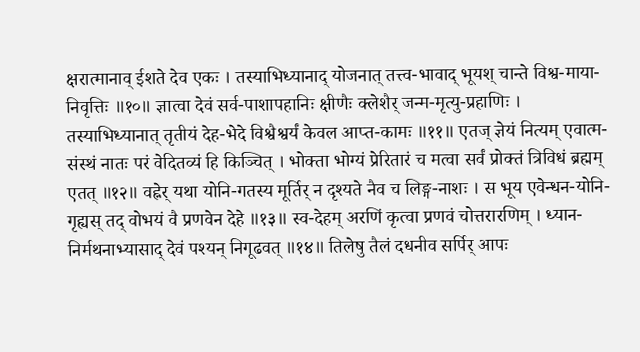क्षरात्मानाव् ईशते देव एकः । तस्याभिध्यानाद् योजनात् तत्त्व-भावाद् भूयश् चान्ते विश्व-माया-निवृत्तिः ॥१०॥ ज्ञात्वा देवं सर्व-पाशापहानिः क्षीणैः क्लेशैर् जन्म-मृत्यु-प्रहाणिः । तस्याभिध्यानात् तृतीयं देह-भेदे विश्वैश्वर्यं केवल आप्त-कामः ॥११॥ एतज् ज्ञेयं नित्यम् एवात्म-संस्थं नातः परं वेदितव्यं हि किञ्चित् । भोक्ता भोग्यं प्रेरितारं च मत्वा सर्वं प्रोक्तं त्रिविधं ब्रह्मम् एतत् ॥१२॥ वह्नेर् यथा योनि-गतस्य मूर्तिर् न दृश्यते नैव च लिङ्ग-नाशः । स भूय एवेन्धन-योनि-गृह्यस् तद् वोभयं वै प्रणवेन देहे ॥१३॥ स्व-देहम् अरणिं कृत्वा प्रणवं चोत्तरारणिम् । ध्यान-निर्मथनाभ्यासाद् देवं पश्यन् निगूढवत् ॥१४॥ तिलेषु तैलं दधनीव सर्पिर् आपः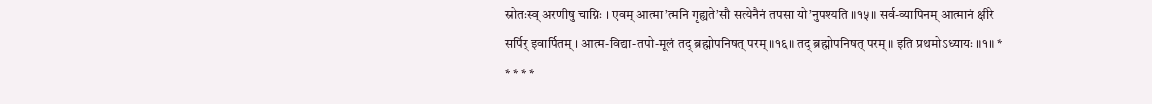स्रोतःस्व् अरणीषु चाग्निः । एवम् आत्मा’त्मनि गृह्यते’सौ सत्येनैनं तपसा यो’नुपश्यति ॥१५॥ सर्व-व्यापिनम् आत्मानं क्षीरे सर्पिर् इवार्पितम् । आत्म-विद्या-तपो-मूलं तद् ब्रह्मोपनिषत् परम् ॥१६॥ तद् ब्रह्मोपनिषत् परम् ॥ इति प्रथमोऽध्यायः ॥१॥ * * * * *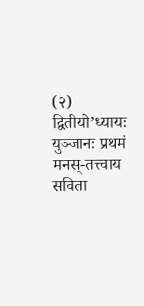(२) द्वितीयो’ध्यायः युञ्जानः प्रथमं मनस्-तत्त्वाय सविता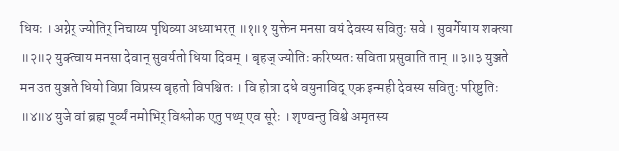धियः । अग्नेर् ज्योतिर् निचाय्य पृथिव्या अध्याभरत् ॥१॥१ युक्तेन मनसा वयं देवस्य सवितुः सवे । सुवर्गेयाय शक्त्या ॥२॥२ युक्त्वाय मनसा देवान् सुवर्यतो धिया दिवम् । बृहज् ज्योतिः करिष्यतः सविता प्रसुवाति तान् ॥३॥३ युञ्जते मन उत युञ्जते धियो विप्रा विप्रस्य बृहतो विपश्चितः । वि होत्रा दधे वयुनाविद् एक इन्मही देवस्य सवितुः परिष्टुतिः ॥४॥४ युजे वां ब्रह्म पूर्व्यं नमोभिर् विश्लोक एतु पथ्य् एव सूरेः । शृण्वन्तु विश्वे अमृतस्य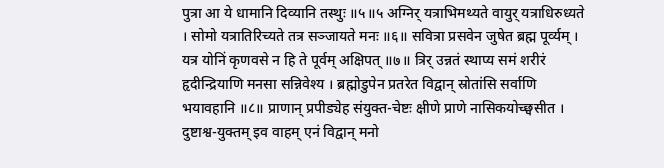पुत्रा आ ये धामानि दिव्यानि तस्थुः ॥५॥५ अग्निर् यत्राभिमथ्यते वायुर् यत्राधिरुध्यते । सोमो यत्रातिरिच्यते तत्र सञ्जायते मनः ॥६॥ सवित्रा प्रसवेन जुषेत ब्रह्म पूर्व्यम् । यत्र योनिं कृणवसे न हि ते पूर्वम् अक्षिपत् ॥७॥ त्रिर् उन्नतं स्थाप्य समं शरीरं हृदीन्द्रियाणि मनसा सन्निवेश्य । ब्रह्मोडुपेन प्रतरेत विद्वान् स्रोतांसि सर्वाणि भयावहानि ॥८॥ प्राणान् प्रपीड्येह संयुक्त-चेष्टः क्षीणे प्राणे नासिकयोच्छ्वसीत । दुष्टाश्व-युक्तम् इव वाहम् एनं विद्वान् मनो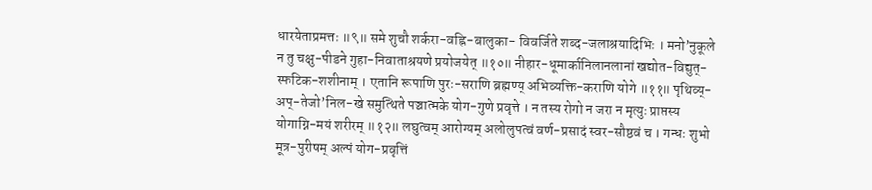धारयेताप्रमत्तः ॥९॥ समे शुचौ शर्करा-वह्नि-बालुका- विवर्जिते शब्द-जलाश्रयादिभिः । मनो’नुकूले न तु चक्षु-पीडने गुहा-निवाताश्रयणे प्रयोजयेत् ॥१०॥ नीहार-धूमार्कानिलानलानां खद्योत-विद्युत्-स्फटिक-शशीनाम् । एतानि रूपाणि पुरः-सराणि ब्रह्मण्य् अभिव्यक्ति-कराणि योगे ॥११॥ पृथिव्य्-अप्-तेजो’निल-खे समुत्थिते पञ्चात्मके योग-गुणे प्रवृत्ते । न तस्य रोगो न जरा न मृत्युः प्राप्तस्य योगाग्नि-मयं शरीरम् ॥१२॥ लघुत्वम् आरोग्यम् अलोलुपत्वं वर्ण-प्रसादं स्वर-सौष्ठवं च । गन्धः शुभो मूत्र-पुरीषम् अल्पं योग-प्रवृत्तिं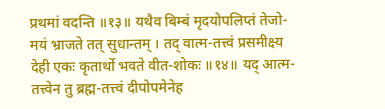प्रथमां वदन्ति ॥१३॥ यथैव बिम्बं मृदयोपलिप्तं तेजो-मयं भ्राजते तत् सुधान्तम् । तद् वात्म-तत्त्वं प्रसमीक्ष्य देही एकः कृतार्थो भवते वीत-शोकः ॥१४॥ यद् आत्म-तत्त्वेन तु ब्रह्म-तत्त्वं दीपोपमेनेह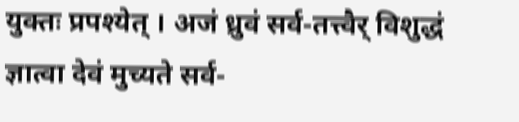युक्तः प्रपश्येत् । अजं ध्रुवं सर्व-तत्त्वैर् विशुद्धं ज्ञात्वा देवं मुच्यते सर्व-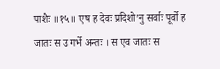पाशैः ॥१५॥ एष ह देवः प्रदिशो’नु सर्वाः पूर्वो ह जातः स उ गर्भे अन्तः । स एव जातः स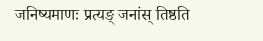जनिष्यमाणः प्रत्यङ् जनांस् तिष्ठति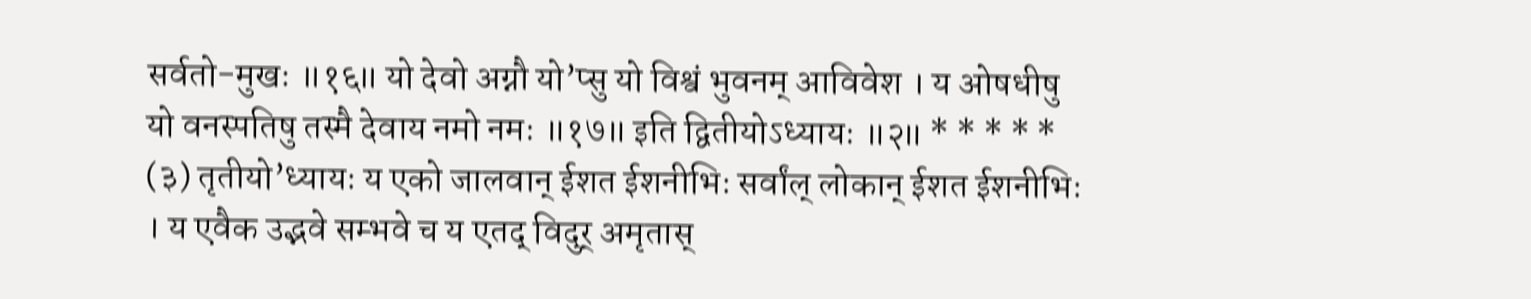सर्वतो-मुखः ॥१६॥ यो देवो अग्नौ यो’प्सु यो विश्वं भुवनम् आविवेश । य ओषधीषु यो वनस्पतिषु तस्मै देवाय नमो नमः ॥१७॥ इति द्वितीयोऽध्यायः ॥२॥ * * * * * (३) तृतीयो’ध्यायः य एको जालवान् ईशत ईशनीभिः सर्वांल् लोकान् ईशत ईशनीभिः । य एवैक उद्भवे सम्भवे च य एतद् विदुर् अमृतास्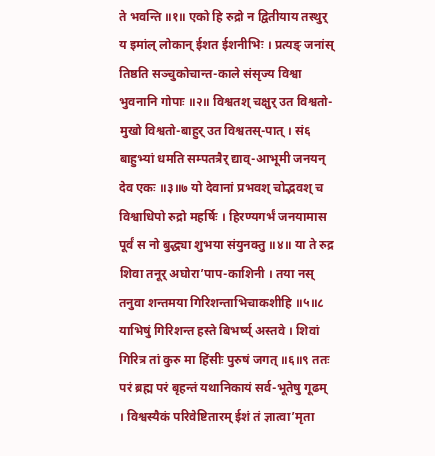ते भवन्ति ॥१॥ एको हि रुद्रो न द्वितीयाय तस्थुर् य इमांल् लोकान् ईशत ईशनीभिः । प्रत्यङ् जनांस् तिष्ठति सञ्चुकोचान्त-काले संसृज्य विश्वा भुवनानि गोपाः ॥२॥ विश्वतश् चक्षुर् उत विश्वतो-मुखो विश्वतो-बाहुर् उत विश्वतस्-पात् । सं६ बाहुभ्यां धमति सम्पतत्रैर् द्याव्-आभूमी जनयन् देव एकः ॥३॥७ यो देवानां प्रभवश् चोद्भवश् च विश्वाधिपो रुद्रो महर्षिः । हिरण्यगर्भं जनयामास पूर्वं स नो बुद्ध्या शुभया संयुनक्तु ॥४॥ या ते रुद्र शिवा तनूर् अघोरा’पाप-काशिनी । तया नस् तनुवा शन्तमया गिरिशन्ताभिचाकशीहि ॥५॥८ याभिषुं गिरिशन्त हस्ते बिभर्ष्य् अस्तवे । शिवां गिरित्र तां कुरु मा हिंसीः पुरुषं जगत् ॥६॥९ ततः परं ब्रह्म परं बृहन्तं यथानिकायं सर्व-भूतेषु गूढम् । विश्वस्यैकं परिवेष्टितारम् ईशं तं ज्ञात्वा’मृता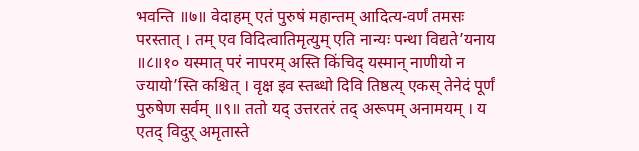भवन्ति ॥७॥ वेदाहम् एतं पुरुषं महान्तम् आदित्य-वर्णं तमसः परस्तात् । तम् एव विदित्वातिमृत्युम् एति नान्यः पन्था विद्यते’यनाय ॥८॥१० यस्मात् परं नापरम् अस्ति किंचिद् यस्मान् नाणीयो न ज्यायो’स्ति कश्चित् । वृक्ष इव स्तब्धो दिवि तिष्ठत्य् एकस् तेनेदं पूर्णं पुरुषेण सर्वम् ॥९॥ ततो यद् उत्तरतरं तद् अरूपम् अनामयम् । य एतद् विदुर् अमृतास्ते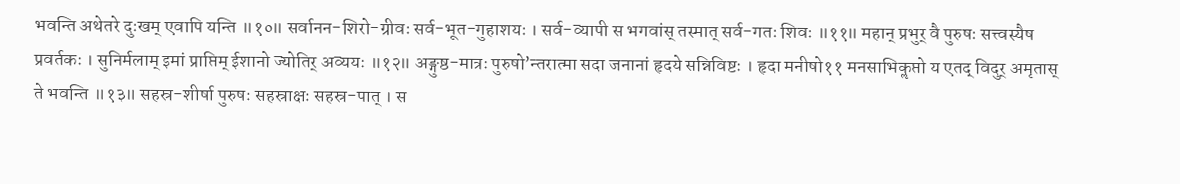भवन्ति अथेतरे दुःखम् एवापि यन्ति ॥१०॥ सर्वानन-शिरो-ग्रीवः सर्व-भूत-गुहाशयः । सर्व-व्यापी स भगवांस् तस्मात् सर्व-गतः शिवः ॥११॥ महान् प्रभुर् वै पुरुषः सत्त्वस्यैष प्रवर्तकः । सुनिर्मलाम् इमां प्राप्तिम् ईशानो ज्योतिर् अव्ययः ॥१२॥ अङ्गुष्ठ-मात्रः पुरुषो’न्तरात्मा सदा जनानां हृदये सन्निविष्टः । हृदा मनीषो११ मनसाभिकॢप्तो य एतद् विदुर् अमृतास् ते भवन्ति ॥१३॥ सहस्र-शीर्षा पुरुषः सहस्राक्षः सहस्र-पात् । स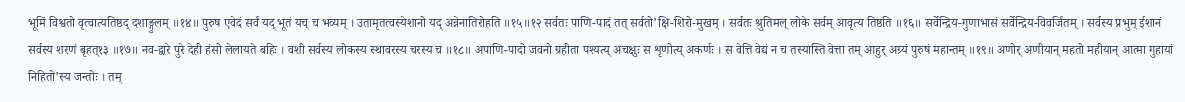भूमिं विश्वतो वृत्वात्यतिष्ठद् दशाङ्गुलम् ॥१४॥ पुरुष एवेदं सर्वं यद् भूतं यच् च भव्यम् । उतामृतत्वस्येशानो यद् अन्नेनातिरोहति ॥१५॥१२ सर्वतः पाणि-पादं तत् सर्वतो’क्षि-शिरो-मुखम् । सर्वतः श्रुतिमल् लोके सर्वम् आवृत्य तिष्ठति ॥१६॥ सर्वेन्द्रिय-गुणाभासं सर्वेन्द्रिय-विवर्जितम् । सर्वस्य प्रभुम् ईशानं सर्वस्य शरणं बृहत्१३ ॥१७॥ नव-द्वारे पुरे देही हंसो लेलायते बहिः । वशी सर्वस्य लोकस्य स्थावरस्य चरस्य च ॥१८॥ अपाणि-पादो जवनो ग्रहीता पश्यत्य् अचक्षुः स शृणोत्य् अकर्णः । स वेत्ति वेद्यं न च तस्यास्ति वेत्ता तम् आहुर् अग्र्यं पुरुषं महान्तम् ॥१९॥ अणोर् अणीयान् महतो महीयान् आत्मा गुहायां निहितो’स्य जन्तोः । तम्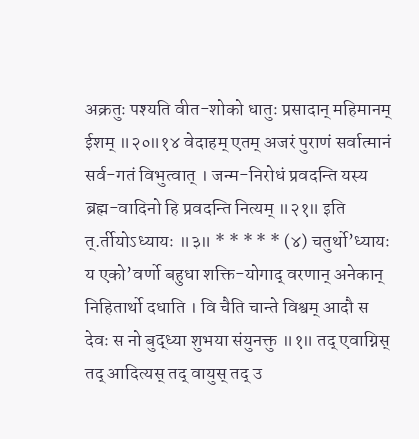अक्रतुः पश्यति वीत-शोको धातुः प्रसादान् महिमानम् ईशम् ॥२०॥१४ वेदाहम् एतम् अजरं पुराणं सर्वात्मानं सर्व-गतं विभुत्वात् । जन्म-निरोधं प्रवदन्ति यस्य ब्रह्म-वादिनो हि प्रवदन्ति नित्यम् ॥२१॥ इति त्.र्तीयोऽध्यायः ॥३॥ * * * * * (४) चतुर्थो’ध्यायः य एको’वर्णो बहुधा शक्ति-योगाद् वरणान् अनेकान् निहितार्थो दधाति । वि चैति चान्ते विश्वम् आदौ स देवः स नो बुद्ध्या शुभया संयुनक्तु ॥१॥ तद् एवाग्निस् तद् आदित्यस् तद् वायुस् तद् उ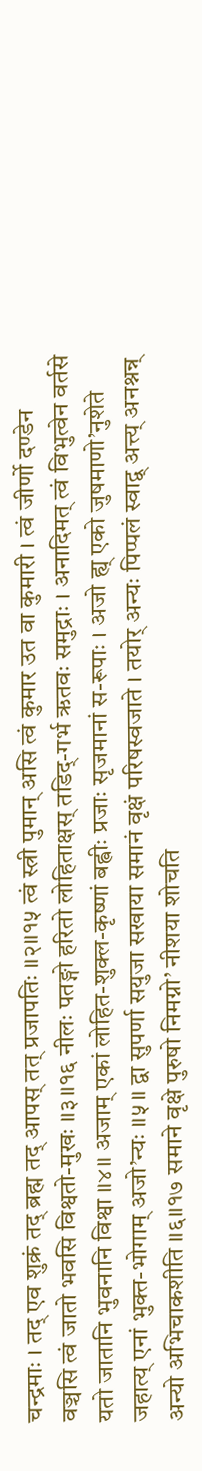चन्द्रमाः । तद् एव शुक्रं तद् ब्रह्म तद् आपस् तत् प्रजापतिः ॥२॥१५ त्वं स्त्री पुमान् असि त्वं कुमार उत वा कुमारी । त्वं जीर्णो दण्डेन वञ्चसि त्वं जातो भवसि विश्वतो-मुखः ॥३॥१६ नीलः पतङ्गो हरितो लोहिताक्षस् तडिद्-गर्भ ऋतवः समुद्राः । अनादिमत् त्वं विभुत्वेन वर्तसे यतो जातानि भुवनानि विश्वा ॥४॥ अजाम् एकां लोहित-शुक्ल-कृष्णां बह्वीः प्रजाः सृजमानां स-रूपाः । अजो ह्य् एको जुषमाणो’नुशेते जहात्य् एनां भुक्त-भोगाम् अजो’न्यः ॥५॥ द्वा सुपर्णा सयुजा सखाया समानं वृक्षं परिषस्वजाते । तयोर् अन्यः पिप्पलं स्वाद्व् अत्त्य् अनश्नन्न् अन्यो अभिचाकशीति ॥६॥१७ समाने वृक्षे पुरुषो निमग्नो’ नीशया शोचति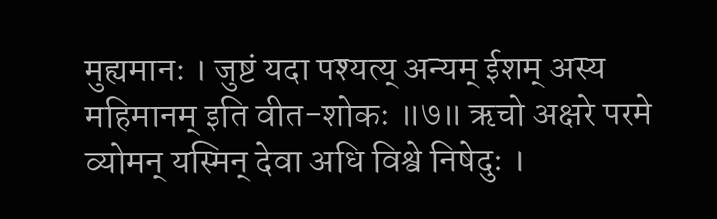मुह्यमानः । जुष्टं यदा पश्यत्य् अन्यम् ईशम् अस्य महिमानम् इति वीत-शोकः ॥७॥ ऋचो अक्षरे परमे व्योमन् यस्मिन् देवा अधि विश्वे निषेदुः ।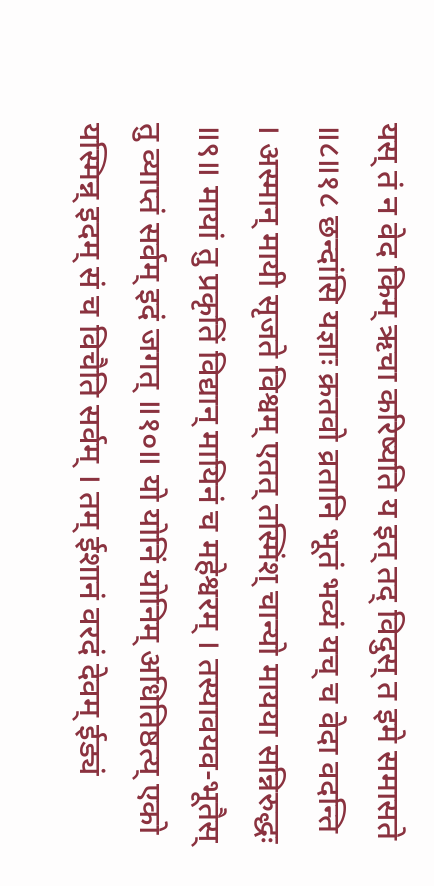यस् तं न वेद किम् ऋचा करिष्यति य इत् तद् विदुस् त इमे समासते ॥८॥१८ छन्दांसि यज्ञाः क्रतवो व्रतानि भूतं भव्यं यच् च वेदा वदन्ति । अस्मान् मायी सृजते विश्वम् एतत् तस्मिंश् चान्यो मायया सन्निरुद्धः ॥९॥ मायां तु प्रकृतिं विद्यान् मायिनं च महेश्वरम् । तस्यावयव-भूतैस् तु व्याप्तं सर्वम् इदं जगत् ॥१०॥ यो योनिं योनिम् अधितिष्ठत्य् एको यस्मिन्न् इदम् सं च विचैति सर्वम् । तम् ईशानं वरदं देवम् ईड्यं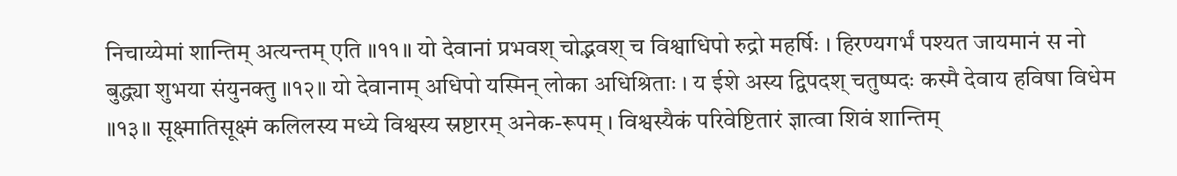निचाय्येमां शान्तिम् अत्यन्तम् एति ॥११॥ यो देवानां प्रभवश् चोद्भवश् च विश्वाधिपो रुद्रो महर्षिः । हिरण्यगर्भं पश्यत जायमानं स नो बुद्ध्या शुभया संयुनक्तु ॥१२॥ यो देवानाम् अधिपो यस्मिन् लोका अधिश्रिताः । य ईशे अस्य द्विपदश् चतुष्पदः कस्मै देवाय हविषा विधेम ॥१३॥ सूक्ष्मातिसूक्ष्मं कलिलस्य मध्ये विश्वस्य स्रष्टारम् अनेक-रूपम् । विश्वस्यैकं परिवेष्टितारं ज्ञात्वा शिवं शान्तिम्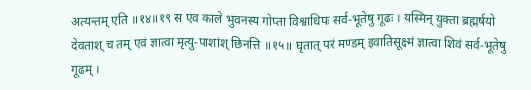अत्यन्तम् एति ॥१४॥१९ स एव काले भुवनस्य गोप्ता विश्वाधिपः सर्व-भूतेषु गूढः । यस्मिन् युक्ता ब्रह्मर्षयो देवताश् च तम् एवं ज्ञात्वा मृत्यु-पाशांश् छिनत्ति ॥१५॥ घृतात् परं मण्डम् इवातिसूक्ष्मं ज्ञात्वा शिवं सर्व-भूतेषु गूढम् ।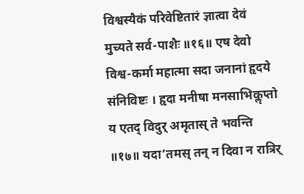विश्वस्यैकं परिवेष्टितारं ज्ञात्वा देवं मुच्यते सर्व-पाशैः ॥१६॥ एष देवो विश्व-कर्मा महात्मा सदा जनानां हृदये संनिविष्टः । हृदा मनीषा मनसाभिकॢप्तो य एतद् विदुर् अमृतास् ते भवन्ति ॥१७॥ यदा’तमस् तन् न दिवा न रात्रिर्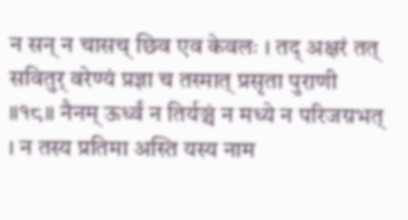न सन् न चासच् छिव एव केवलः । तद् अक्षरं तत् सवितुर् वरेण्यं प्रज्ञा च तस्मात् प्रसृता पुराणी ॥१८॥ नैनम् ऊर्ध्वं न तिर्यञ्चं न मध्ये न परिजग्रभत् । न तस्य प्रतिमा अस्ति यस्य नाम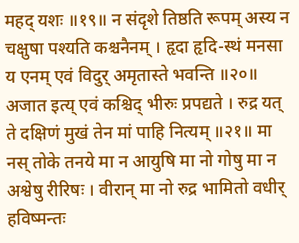महद् यशः ॥१९॥ न संदृशे तिष्ठति रूपम् अस्य न चक्षुषा पश्यति कश्चनैनम् । हृदा हृदि-स्थं मनसा य एनम् एवं विदुर् अमृतास्ते भवन्ति ॥२०॥ अजात इत्य् एवं कश्चिद् भीरुः प्रपद्यते । रुद्र यत् ते दक्षिणं मुखं तेन मां पाहि नित्यम् ॥२१॥ मा नस् तोके तनये मा न आयुषि मा नो गोषु मा न अश्वेषु रीरिषः । वीरान् मा नो रुद्र भामितो वधीर् हविष्मन्तः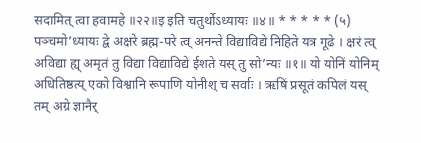सदामित् त्वा हवामहे ॥२२॥इ इति चतुर्थोऽध्यायः ॥४॥ * * * * * (५) पञ्चमो’ध्यायः द्वे अक्षरे ब्रह्म-परे त्व् अनन्ते विद्याविद्ये निहिते यत्र गूढे । क्षरं त्व् अविद्या ह्य् अमृतं तु विद्या विद्याविद्ये ईशते यस् तु सो’न्यः ॥१॥ यो योनिं योनिम् अधितिष्ठत्य् एको विश्वानि रूपाणि योनीश् च सर्वाः । ऋषिं प्रसूतं कपिलं यस् तम् अग्रे ज्ञानैर्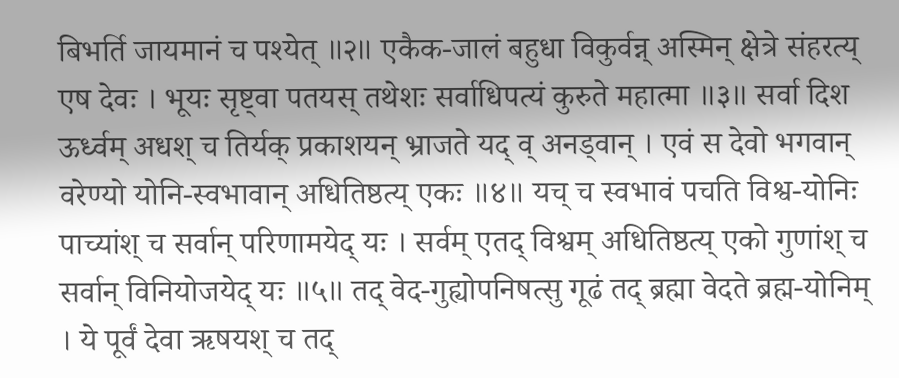बिभर्ति जायमानं च पश्येत् ॥२॥ एकैक-जालं बहुधा विकुर्वन्न् अस्मिन् क्षेत्रे संहरत्य् एष देवः । भूयः सृष्ट्वा पतयस् तथेशः सर्वाधिपत्यं कुरुते महात्मा ॥३॥ सर्वा दिश ऊर्ध्वम् अधश् च तिर्यक् प्रकाशयन् भ्राजते यद् व् अनड्वान् । एवं स देवो भगवान् वरेण्यो योनि-स्वभावान् अधितिष्ठत्य् एकः ॥४॥ यच् च स्वभावं पचति विश्व-योनिः पाच्यांश् च सर्वान् परिणामयेद् यः । सर्वम् एतद् विश्वम् अधितिष्ठत्य् एको गुणांश् च सर्वान् विनियोजयेद् यः ॥५॥ तद् वेद-गुह्योपनिषत्सु गूढं तद् ब्रह्मा वेदते ब्रह्म-योनिम् । ये पूर्वं देवा ऋषयश् च तद्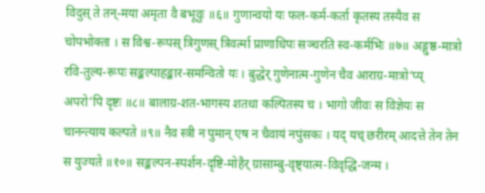विदुस् ते तन्-मया अमृता वै बभूवुः ॥६॥ गुणान्वयो यः फल-कर्म-कर्ता कृतस्य तस्यैव स चोपभोक्ता । स विश्व-रूपस् त्रिगुणस् त्रिवर्त्मा प्राणाधिपः सञ्चरति स्व-कर्मभिः ॥७॥ अङ्गुष्ठ-मात्रो रवि-तुल्य-रूपः सङ्कल्पाहङ्कार-समन्वितो यः । बुद्धेर् गुणेनात्म-गुणेन चैव आराग्र-मात्रो’प्य् अपरो’पि दृष्टः ॥८॥ बालाग्र-शत-भागस्य शतधा कल्पितस्य च । भागो जीवः स विज्ञेयः स चानन्त्याय कल्पते ॥९॥ नैव स्त्री न पुमान् एष न चैवायं नपुंसकः । यद् यच् छरीरम् आदत्ते तेन तेन स युज्यते ॥१०॥ सङ्कल्पन-स्पर्शन-दृष्टि-मोहैर् ग्रासाम्बु-वृष्ट्यात्म-विवृद्धि-जन्म ।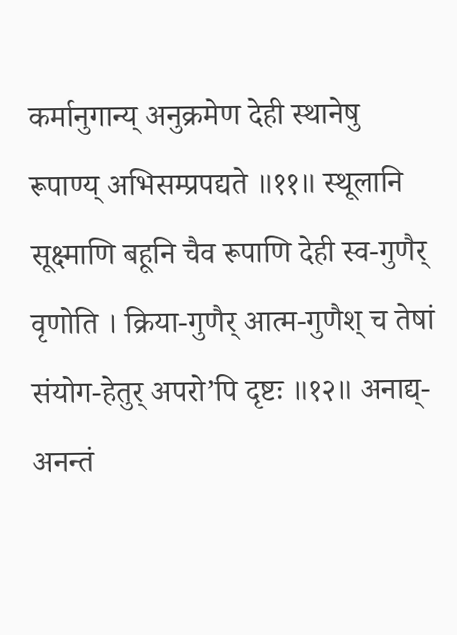कर्मानुगान्य् अनुक्रमेण देही स्थानेषु रूपाण्य् अभिसम्प्रपद्यते ॥११॥ स्थूलानि सूक्ष्माणि बहूनि चैव रूपाणि देही स्व-गुणैर् वृणोति । क्रिया-गुणैर् आत्म-गुणैश् च तेषां संयोग-हेतुर् अपरो’पि दृष्टः ॥१२॥ अनाद्य्-अनन्तं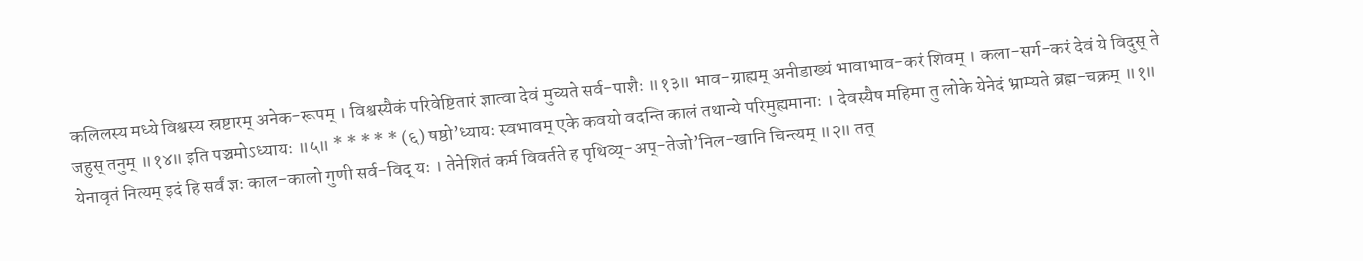कलिलस्य मध्ये विश्वस्य स्रष्टारम् अनेक-रूपम् । विश्वस्यैकं परिवेष्टितारं ज्ञात्वा देवं मुच्यते सर्व-पाशैः ॥१३॥ भाव-ग्राह्यम् अनीडाख्यं भावाभाव-करं शिवम् । कला-सर्ग-करं देवं ये विदुस् ते जहुस् तनुम् ॥१४॥ इति पञ्चमोऽध्यायः ॥५॥ * * * * * (६) षष्ठो’ध्यायः स्वभावम् एके कवयो वदन्ति कालं तथान्ये परिमुह्यमानाः । देवस्यैष महिमा तु लोके येनेदं भ्राम्यते ब्रह्म-चक्रम् ॥१॥ येनावृतं नित्यम् इदं हि सर्वं ज्ञः काल-कालो गुणी सर्व-विद् यः । तेनेशितं कर्म विवर्तते ह पृथिव्य्-अप्-तेजो’निल-खानि चिन्त्यम् ॥२॥ तत्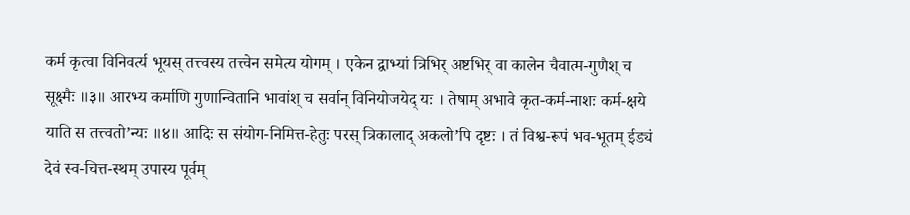कर्म कृत्वा विनिवर्त्य भूयस् तत्त्वस्य तत्त्वेन समेत्य योगम् । एकेन द्वाभ्यां त्रिभिर् अष्टभिर् वा कालेन चैवात्म-गुणैश् च सूक्ष्मैः ॥३॥ आरभ्य कर्माणि गुणान्वितानि भावांश् च सर्वान् विनियोजयेद् यः । तेषाम् अभावे कृत-कर्म-नाशः कर्म-क्षये याति स तत्त्वतो’न्यः ॥४॥ आदिः स संयोग-निमित्त-हेतुः परस् त्रिकालाद् अकलो’पि दृष्टः । तं विश्व-रूपं भव-भूतम् ईड्यं देवं स्व-चित्त-स्थम् उपास्य पूर्वम्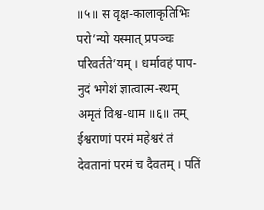॥५॥ स वृक्ष-कालाकृतिभिः परो’न्यो यस्मात् प्रपञ्चः परिवर्तते’यम् । धर्मावहं पाप-नुदं भगेशं ज्ञात्वात्म-स्थम् अमृतं विश्व-धाम ॥६॥ तम् ईश्वराणां परमं महेश्वरं तं देवतानां परमं च दैवतम् । पतिं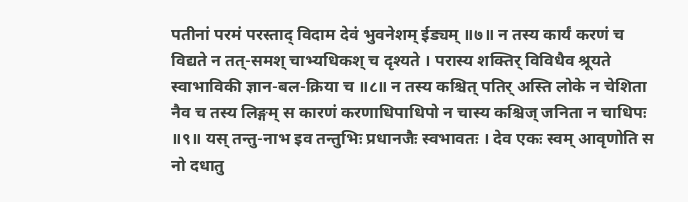पतीनां परमं परस्ताद् विदाम देवं भुवनेशम् ईड्यम् ॥७॥ न तस्य कार्यं करणं च विद्यते न तत्-समश् चाभ्यधिकश् च दृश्यते । परास्य शक्तिर् विविधैव श्रूयते स्वाभाविकी ज्ञान-बल-क्रिया च ॥८॥ न तस्य कश्चित् पतिर् अस्ति लोके न चेशिता नैव च तस्य लिङ्गम् स कारणं करणाधिपाधिपो न चास्य कश्चिज् जनिता न चाधिपः ॥९॥ यस् तन्तु-नाभ इव तन्तुभिः प्रधानजैः स्वभावतः । देव एकः स्वम् आवृणोति स नो दधातु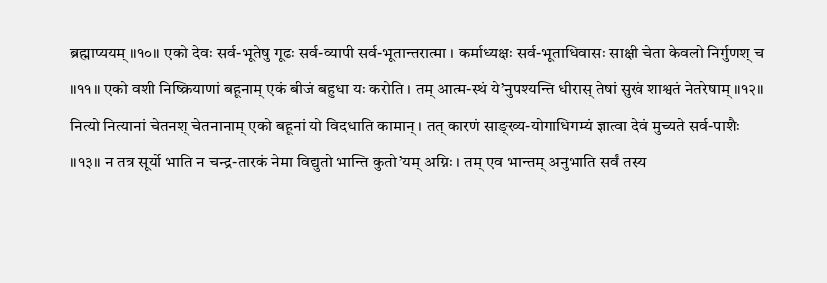ब्रह्माप्ययम् ॥१०॥ एको देवः सर्व-भूतेषु गूढः सर्व-व्यापी सर्व-भूतान्तरात्मा । कर्माध्यक्षः सर्व-भूताधिवासः साक्षी चेता केवलो निर्गुणश् च ॥११॥ एको वशी निष्क्रियाणां बहूनाम् एकं बीजं बहुधा यः करोति । तम् आत्म-स्थं ये’नुपश्यन्ति धीरास् तेषां सुखं शाश्वतं नेतरेषाम् ॥१२॥ नित्यो नित्यानां चेतनश् चेतनानाम् एको बहूनां यो विदधाति कामान् । तत् कारणं साङ्ख्य-योगाधिगम्यं ज्ञात्वा देवं मुच्यते सर्व-पाशैः ॥१३॥ न तत्र सूर्यो भाति न चन्द्र-तारकं नेमा विद्युतो भान्ति कुतो’यम् अग्निः । तम् एव भान्तम् अनुभाति सर्वं तस्य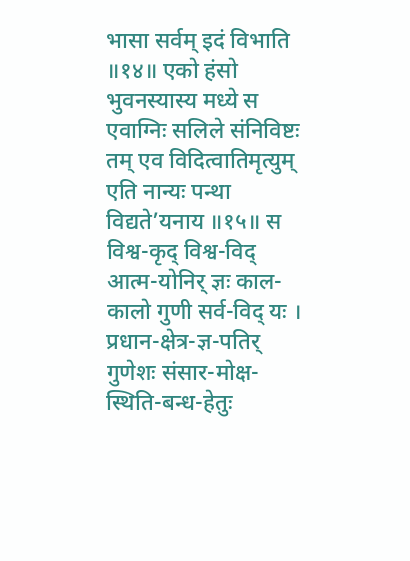भासा सर्वम् इदं विभाति ॥१४॥ एको हंसो भुवनस्यास्य मध्ये स एवाग्निः सलिले संनिविष्टः तम् एव विदित्वातिमृत्युम् एति नान्यः पन्था विद्यते’यनाय ॥१५॥ स विश्व-कृद् विश्व-विद् आत्म-योनिर् ज्ञः काल-कालो गुणी सर्व-विद् यः । प्रधान-क्षेत्र-ज्ञ-पतिर् गुणेशः संसार-मोक्ष-स्थिति-बन्ध-हेतुः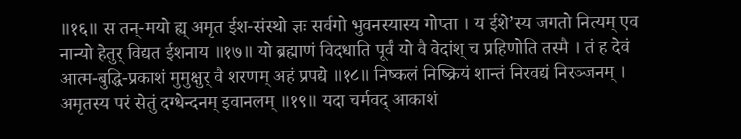॥१६॥ स तन्-मयो ह्य् अमृत ईश-संस्थो ज्ञः सर्वगो भुवनस्यास्य गोप्ता । य ईशे’स्य जगतो नित्यम् एव नान्यो हेतुर् विद्यत ईशनाय ॥१७॥ यो ब्रह्माणं विदधाति पूर्वं यो वै वेदांश् च प्रहिणोति तस्मै । तं ह देवं आत्म-बुद्धि-प्रकाशं मुमुक्षुर् वै शरणम् अहं प्रपद्ये ॥१८॥ निष्कलं निष्क्रियं शान्तं निरवद्यं निरञ्जनम् । अमृतस्य परं सेतुं दग्धेन्दनम् इवानलम् ॥१९॥ यदा चर्मवद् आकाशं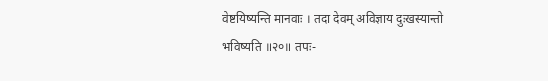वेष्टयिष्यन्ति मानवाः । तदा देवम् अविज्ञाय दुःखस्यान्तो भविष्यति ॥२०॥ तपः-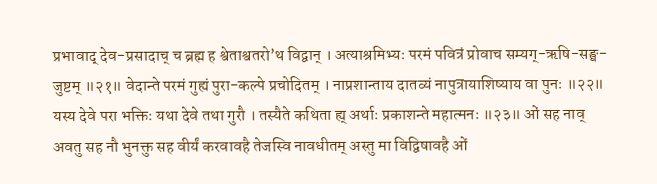प्रभावाद् देव-प्रसादाच् च ब्रह्म ह श्वेताश्वतरो’थ विद्वान् । अत्याश्रमिभ्यः परमं पवित्रं प्रोवाच सम्यग्-ऋषि-सङ्घ-जुष्टम् ॥२१॥ वेदान्ते परमं गुह्यं पुरा-कल्पे प्रचोदितम् । नाप्रशान्ताय दातव्यं नापुत्रायाशिष्याय वा पुनः ॥२२॥ यस्य देवे परा भक्तिः यथा देवे तथा गुरौ । तस्यैते कथिता ह्य् अर्थाः प्रकाशन्ते महात्मनः ॥२३॥ ओं सह नाव् अवतु सह नौ भुनक्तु सह वीर्यं करवावहै तेजस्वि नावधीतम् अस्तु मा विद्विषावहै ओं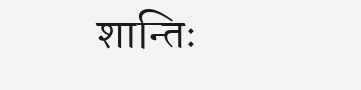शान्तिः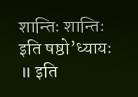शान्तिः शान्तिः इति षष्ठो’ध्यायः ॥ इति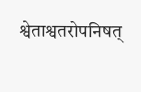श्वेताश्वतरोपनिषत्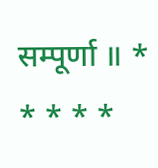सम्पूर्णा ॥ * * * * *